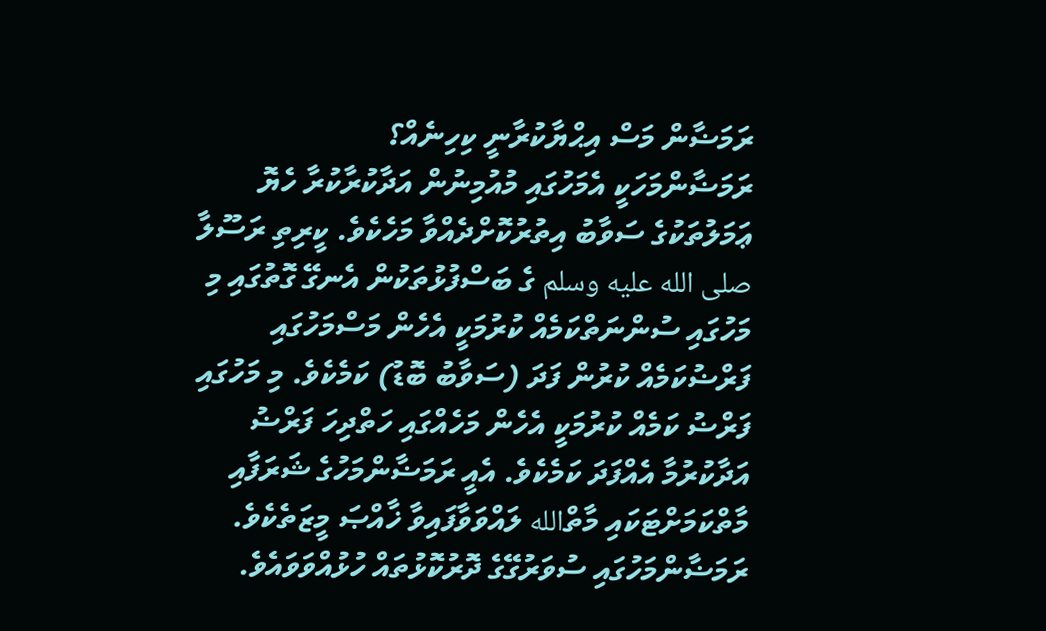ރަމަޟާން މަސް އިޙްޔާކުރާނީ ކިހިނެއް؟
ރަމަޟާންމަހަކީ އެމަހުގައި މުއުމިނުން އަދާކުރާކުރާ ހެޔޮ ޢަމަލުތަކުގެ ސަވާބު އިތުރުކޮށްދެއްވާ މަހެކެވެ. ކީރިތި ރަސޫލާ صلى الله عليه وسلم ގެ ބަސްފުޅުތަކުން އެނގޭ ގޮތުގައި މި މަހުގައި ސުންނަތްކަމެއް ކުރުމަކީ އެހެން މަސްމަހުގައި ފަރްޟުކަމެއް ކުރުން ފަދަ (ސަވާބު ބޮޑު) ކަމެކެވެ. މި މަހުގައި ފަރްޟު ކަމެއް ކުރުމަކީ އެހެން މަހެއްގައި ހަތްދިހަ ފަރްޟު އަދާކުރުމާ އެއްފަދަ ކަމެކެވެ. އެއީ ރަމަޟާންމަހުގެ ޝަރަފާއި މާތްކަމަށްޓަކައި މާތްالله ލައްވަވާފައިވާ ޚާއްޞަ މީޒަތެކެވެ.
ރަމަޟާންމަހުގައި ސުވަރުގޭގެ ދޮރުކޮޅުތައް ހުޅުއްވަވައެވެ.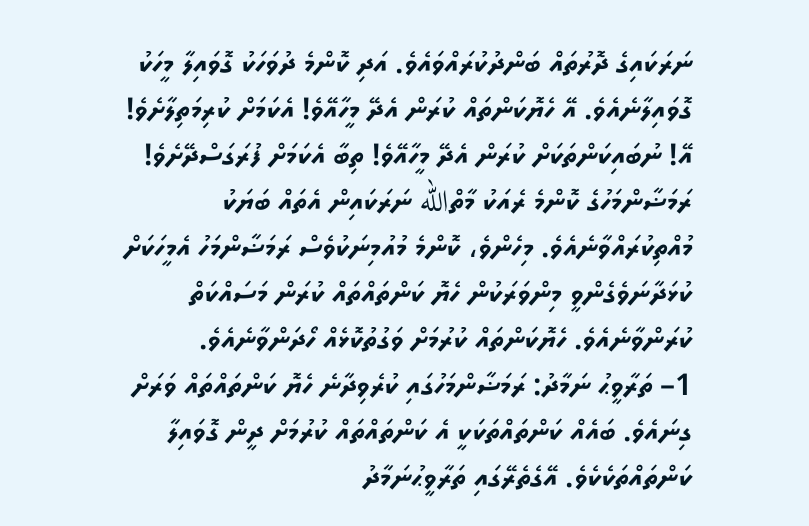ނަރަކައިގެ ދޮރުތައް ބަންދުކުރައްވައެވެ. އަދި ކޮންމެ ދުވަހަކު ގޮވައިލާ މީހަކު ގޮވައިލާނެއެވެ. އޭ ހެޔޮކަންތައް ކުރަން އެދޭ މީހާއޭވެ! އެކަމަށް ކުރިމަތިލާށެވެ! އޭ! ނުބައިކަންތަކަށް ކުރަން އެދޭ މީހާއޭވެ! ތިބާ އެކަމަށް ފުރަގަސްދޭށެވެ! ރަމަޟާންމަހުގެ ކޮންމެ ރެއަކު މާތްالله ނަރަކައިން އެތައް ބަޔަކު މުއްތިކުރައްވާނެއެވެ. މިހެންވެ، ކޮންމެ މުއުމިނަކުވެސް ރަމަޟާންމަހު އެމީހަކަށް ކުޅަދާނަވެގެންވީ މިންވަރަކުން ހެޔޮ ކަންތައްތައް ކުރަން މަސައްކަތް ކުރަންވާނެއެވެ. ހެޔޮކަންތައް ކުރުމަށް ވަގުތުކޮޅެއް ހޯދަންވާނެއެވެ.
1– ތަރާވީޙު ނަމާދު: ރަމަޟާންމަހުގައި ކުރެވިދާނެ ހެޔޮ ކަންތައްތައް ވަރަށް ގިނައެވެ. ބައެއް ކަންތައްތަކަކީ އެ ކަންތައްތައް ކުރުމަށް ދީން ގޮވައިލާ ކަންތައްތަކެކެވެ. އޭގެތެރޭގައި ތަރާވީޙުނަމާދު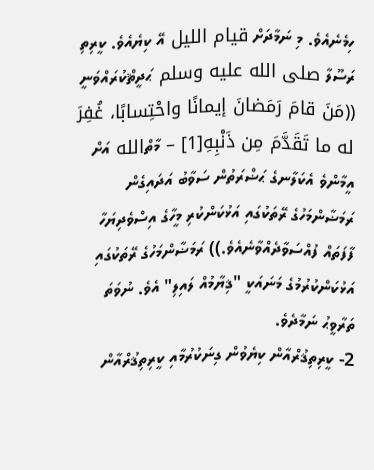ހިމެނެއެވެ. މި ނަމާދަށް قيام الليل އޭ ކިޔެއެވެ. ކީރިތި ރަސޫލާ صلى الله عليه وسلم ޙަދީޘްކުރައްވަނީ ((مَنَ قامَ رَمَضانَ إيمانًا واحْتِسابًا، غُفِرَ له ما تَقَدَّمَ مِن ذَنْبِهِ[1] – މާތްالله އަށް އީމާންވެ އެކަލާނގެ ޙަޟްރަތުން ސަވާބު އަދައިގެން ރަމަޟާންމަހުގެ ރޭތަކުގައި އަޅުކަންކުރި މީހާގެ އިސްވެދިޔަހާ ފާފަތައް ފުއްސަވާދެއްވާނެއެވެ.)) ރަމަޟާންމަހުގެ ރޭތަކުގައި އަޅުކަންކުރުމުގެ މަނައަކީ "ޤިޔާމުއް ލައިލި" އެވެ. ނުވަތަ ތަރާވީޙު ނަމާދެވެ.
2- ކީރިތިޤުރްއާން ކިޔެވުން ގިނަކުރުމާއި ކީރިތިޤުރްއާން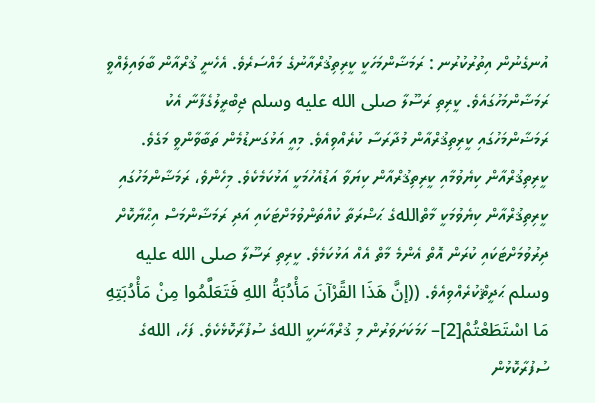އުނގެނުން އިތުރުކުރުނ : ރަމަޟާންމަހަކީ ކީރިތިޤުރްއާނުގެ މައްސަރެވެ. އެހެނީ ޤުރްއާން ބާވައިލެއްވީ ރަމަޟާންމަހުގައެވެ. ކީރިތި ރަސޫލާ صلى الله عليه وسلم ޖިބްރީލުގެފާނާ އެކު ރަމަޟާންމަހުގައި ކީރިތިޤުރްއާން މުދާރަސާ ކުރެއްވިއެވެ. މިއީ އަޅުގަނޑުމެން ތަބާވާންވީ މަގެވެ.
ކީރިތިޤުރްއާން ކިޔެވުމާއި ކީރިތިޤުރްއާން ކިޔަވާ އަޑުއެހުމަކީ އަޅުކަމެކެވެ. މިހެންވެ، ރަމަޟާންމަހުގައި ކީރިތިޤުރްއާން ކިޔެވުމަކީ މާތްاللهގެ ޙަޟްރަތާ ކުއްތަންވުމަށްޓަކައި އަދި ރަމަޟާންމަސް އިޙްޔާކޮށް ދިރުވުމަށްޓަކައި ކުރަން އޮތް އެންމެ މާތް އެއް އަޅުކަމެވެ. ކީރިތި ރަސޫލާ صلى الله عليه وسلم ޙަދީޘްކުރެއްވިއެވެ. ((إنَّ هَذَا القًرْآنَ مَأْدُبَةُ اللهِ فَتَعَلَّمُوا مِنْ مَأْدُبَتِهِ مَا اسْتَطَعْتُمْ[2]– ހަމަކަށަވަރުން މި ޤުރްއާނަކީ اللهގެ ސުފުރާކޮޅެކެވެ. ފަހެ، اللهގެ ސުފުރާކޮޅުން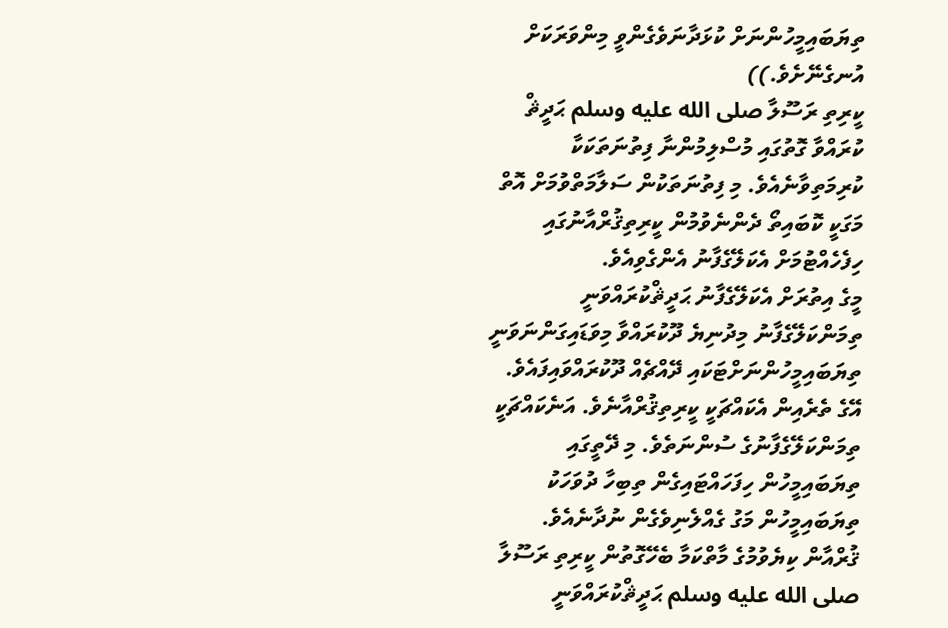ތިޔަބައިމީހުންނަށް ކުޅަދާނަވެގެންވީ މިންވަރަކަށް އުނގެނޭށެވެ.))
ކީރިތި ރަސޫލާ صلى الله عليه وسلم ޙަދީޘް ކުރައްވާ ގޮތުގައި މުސްލިމުންނާ ފިތުނަތަކަކާ ކުރިމަތިވާނެއެވެ. މި ފިތުނަތަކުން ސަލާމަތްވުމަށް އޮތް މަގަކީ ކޮބައިތޯ ދެންނެވުމުން ކީރިތިޤުރްއާނުގައި ހިފެހެއްޓުމަށް އެކަލޭގެފާނު އެންގެވިއެވެ.
މީގެ އިތުރަށް އެކަލޭގެފާނު ޙަދީޘްކުރައްވަނީ ތިމަންކަލޭގެފާނު މިދުނިޔެ ދޫކުރައްވާ މިވަޑައިގަންނަވަނީ ތިޔަބައިމީހުންނަށްޓަކައި ދޭއްޗެއް ދޫކުރައްވައިފައެވެ. އޭގެ ތެރެއިން އެކައްޗަކީ ކީރިތިޤުރްއާނެވެ. އަނެކައްޗަކީ ތިމަންކަލޭގެފާނުގެ ސުންނަތެވެ. މި ދޭތީގައި ތިޔަބައިމީހުން ހިފަހައްޓައިގެން ތިބިހާ ދުވަހަކު ތިޔަބައިމީހުން މަގު ގެއްލެނިވެގެން ނުދާނެއެވެ.
ޤުރްއާން ކިޔެވުމުގެ މާތްކަމާ ބެހޭގޮތުން ކީރިތި ރަސޫލާ صلى الله عليه وسلم ޙަދީޘްކުރައްވަނީ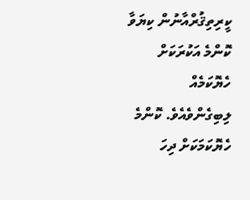ކީރިތިޤުރްއާނުން ކިޔަވާ ކޮންމެ އަކުރަކަށް ހެޔޮކަމެއް ލިބިގެންވެއެވެ. ކޮންމެ ހެޔޮކަމަކަށް ދިހަ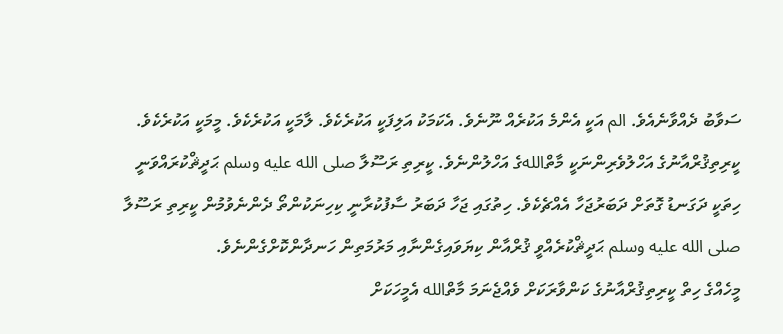ސަވާބު ދެއްވާނެއެވެ. الم އަކީ އެންމެ އަކުރެއް ނޫނެވެ. އެކަމަކު އަލިފަކީ އަކުރެކެވެ. ލާމަކީ އަކުރެކެވެ. މީމަކީ އަކުރެކެވެ.
ކީރިތިޤުރްއާނުގެ އަހްލުވެރިންނަކީ މާތްاللهގެ އަހްލުންނެވެ. ކީރިތި ރަސޫލާ صلى الله عليه وسلم ޙަދީޘްކުރައްވަނީ ހިތަކީ ދަގަނޑު ގޮތަށް ދަބަރުޖަހާ އެއްޗެކެވެ. ހިތުގައި ޖަހާ ދަބަރު ސާފުކުރާނީ ކިހިނަކުންތޯ ދެންނެވުމުން ކީރިތި ރަސޫލާ صلى الله عليه وسلم ޙަދީޘްކުރެއްވީ ޤުރްއާން ކިޔަވައިގެންނާއި މަރުމަތިން ހަނދާންކޮށްގެންނެވެ.
މީހެއްގެ ހިތް ކީރިތިޤުރްއާނުގެ ކަންވާރަކަށް ވެއްޖެނަމަ މާތްالله އެމީހަކަށް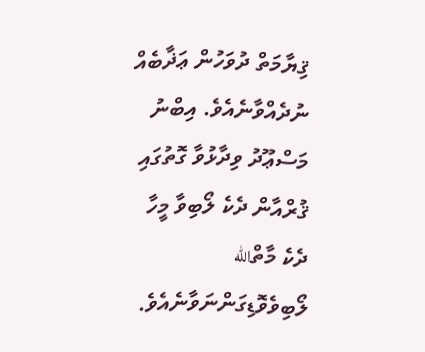ޤިޔާމަތް ދުވަހުން ޢަޛާބެއް ނުދެއްވާނެއެވެ. އިބްނު މަސްޢޫދު ވިދާޅުވާ ގޮތުގައި ޤުރްއާން ދެކެ ލޯބިވާ މީހާ ދެކެ މާތްالله ލޯބިވެވޮޑިގަންނަވާނެއެވެ.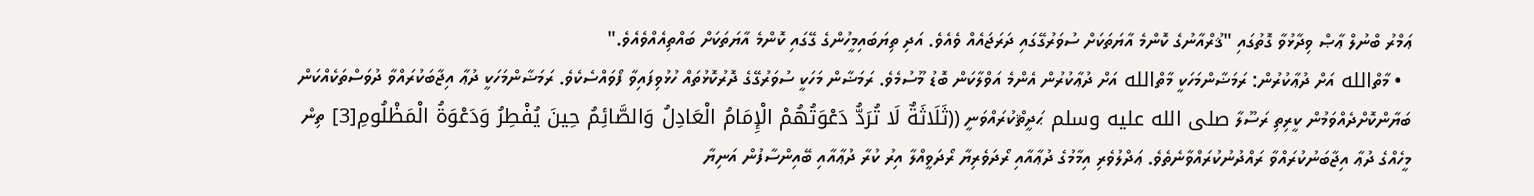ޢަމްރު ބްނުލް ޢާޞް ވިދާޅުވާ ގޮތުގައި "ޤުރްއާނުގެ ކޮންމެ އާޔަތަކަށް ސުވަރުގޭގައި ދަރަޖައެއް ވެއެވެ. އަދި ތިޔަބައިމީހުންގެ ގޭގައި ކޮންމެ އާޔަތަކަށް ބައްތިއެއްވެއެވެ."
  • މާތްالله އަށް ދުޢާކުރުން: ރަމަޟާންމަހަކީ މާތްالله އަށް ދުޢާކުރުން އެންމެ އަވްލާކަން ބޮޑު މޫސުމެވެ. ރަމަޟާން މަހަކީ ސުވަރުގޭގެ ދޮރުކޮޅުތައް ހުޅުވިފައިވާ ފޯވައްސެކެވެ. ރަމަޟާންމަހަކީ ދުޢާ އިޖާބަކުރައްވާ ދުވަސްތަކެއްކަން ބަޔާންކޮށްދެއްވަމުން ކީރިތި ރަސޫލާ صلى الله عليه وسلم ޙަދީޘްކުރައްވަނީ ((ثَلَاثَةٌ لَا تُرَدُّ دَعْوَتُهُمْ الْإِمَامُ الْعَادِلُ وَالصَّائِمُ حِينَ يُفْطِرُ وَدَعْوَةُ الْمَظْلُومِ[3] ތިން މީހެއްގެ ދުޢާ އިޖާބަނުކުރައްވާ ރައްދުނުކުރައްވާނެތެވެ. ޢަދްލުވެރި އިމާމުގެ ދުޢާއާއި ރޯދަވެރިޔާ ރޯދަވީއްލާ އިރު ކުރާ ދުޢާއާއި ބޭއިންސާފުން އަނިޔާ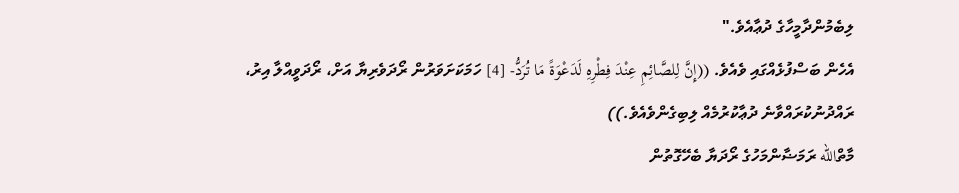ލިބެމުންދާމީހާގެ ދުޢާއެވެ."
އެހެން ބަސްފުޅެއްގައި ވެއެވެ. ((إِنَّ لِلصَّائِمِ عِنْدَ فِطْرِهِ لَدَعْوَةً مَا تُرَدُّ- [4] ހަމަކަށަވަރުން ރޯދަވެރިޔާ އަށް، ރޯދަވީއްލާ އިރު، ރައްދުނުކުރައްވާނެ ދުޢާކުރުމެއް ލިބިގެންވެއެވެ.))
މާތްالله ރަމަޟާންމަހުގެ ރޯދަޔާ ބެހޭގޮތުން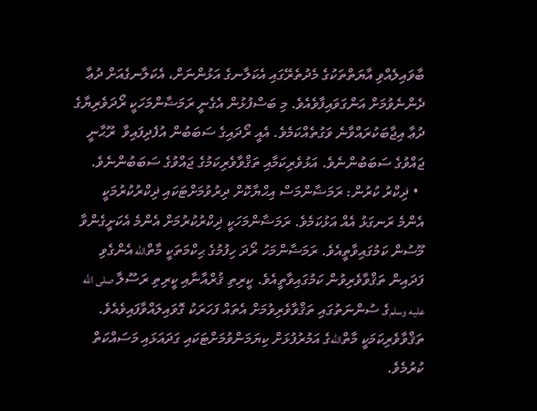ބާވައިލެއްވި އާޔަތްތަކުގެ މެދުތެރޭގައި އެކަލާނގެ އަޅުންނަށް، އެކަލާނގެއަށް ދުޢާ ދެންނެވުމަށް އަންގަވައިފާވެއެވެ. މި ބަސްފުޅުން އެގެނީ ރަމަޟާންމަހަކީ ރޯދަވެރިޔާގެ ދުޢާ އިޖާބަކުރައްވާނެ ވަގުތެއްކަމެވެ. އެއީ ރޯދައިގެ ސަބަބުން އުފެދިފައިވާ  ރޫޙާނީ ޖައްވުގެ ސަބަބުންނެވެ. އަޅުވެރިކަމާއި ތަޤްވާވެރިކަމުގެ ޖައްވުގެ ސަބަބުންނެވެ.
  • ޛިކްރު ކުރުން: ރަމަޟާންމަސް އިޙްޔާކޮށް ދިރުވުމަށްޓަކައި ޛިކްރުކުރުމަކީ އެންމެ ރަނގަޅު އެއް އަޅުކަމެވެ. ރަމަޟާންމަހަކީ ޛިކްރުކުރުމަށް އެންމެ އެކަށީގެންވާ މޫސުން ކަމުގައިވާތީއެވެ. ރަމަޟާންމަހު ރޯދަ ހިފުމުގެ ޙިކްމަތަކީ މާތްالله އެންގެވި ފަދައިން ތަޤްވާވެރިވުން ކަމުގައިވާތީއެވެ. ކީރިތި ޤުރްއާނާއި ކީރިތި ރަސޫލާ صلى الله عليه وسلمގެ ސުންނަތުގައި ތަޤްވާވެރިވުމަށް އެތައް ފަހަރަކު ގޮވައިލައްވާފައިވެއެވެ. ތަޤްވާވެރިކަމަކީ މާތްاللهގެ އަމުރުފުޅަށް ކިޔަމަންވުމަށްޓަކައި ގަދައަޅައި މަސައްކަތް ކުރުމެވެ.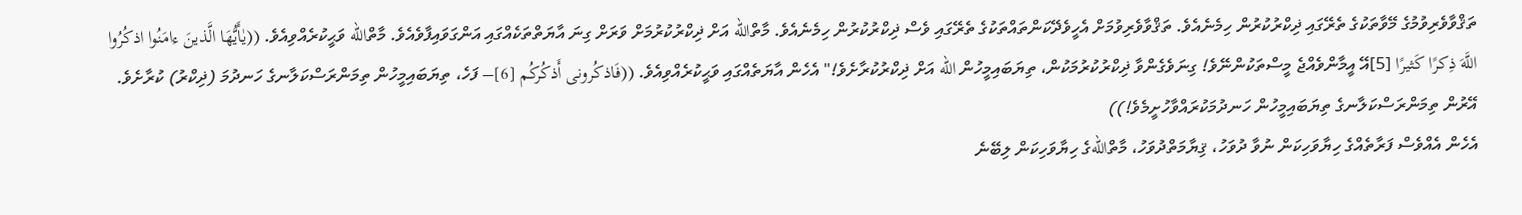ތަޤްވާވެރިވުމުގެ މޭވާތަކުގެ ތެރޭގައި ޛިކްރުކުރުން ހިމެނެއެވެ. ތަޤްވާވެރިވުމަށް އެހީވެދޭކަންތައްތަކުގެ ތެރޭގައި ވެސް ޛިކްރުކުރުން ހިމެނެއެވެ. މާތްالله އަށް ޛިކްރުކުރުމަށް ވަރަށް ގިނަ އާޔަތްތަކެއްގައި އަންގަވައިފާވެއެވެ. މާތްالله ވަޙީކުރެއްވިއެވެ. ((يٰأَيُّهَا الَّذينَ ءامَنُوا اذكُرُوا اللَّهَ ذِكرًا كَثيرًا [5]އޭ އީމާންވެއްޖެ މީސްތަކުންނޭވެ! ގިނަވެގެންވާ ޛިކްރުކުރުމަކުން، ތިޔަބައިމީހުން الله އަށް ޛިކްރުކުރާށެވެ!" އެހެން އާޔަތެއްގައި ވަޙީކުރެއްވިއެވެ. ((فَاذكُرونى أَذكُركُم [6]– ފަހެ، ތިޔަބައިމީހުން ތިމަންރަސްކަލާނގެ ހަނދުމަ (ޛިކްރު) ކުރާށެވެ. އޭރުން ތިމަންރަސްކަލާނގެ ތިޔަބައިމީހުން ހަނދުމަކުރައްވާހުށީމެވެ!))
އެހެން އެއްވެސް ފަރާތެއްގެ ހިޔާވަހިކަން ނުވާ ދުވަހު، ޤިޔާމަތްދުވަހު، މާތްاللهގެ ހިޔާވަހިކަން ލިބޭނެ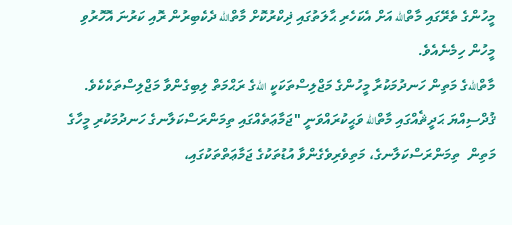މީހުންގެ ތެރޭގައި މާތްالله އަށް އެކަހެރި ޙާލަތުގައި ޛިކްރުކޮށް މާތްالله ދެކެބިރުން ރޮއި ކަރުނަ އޮހޮރުވި މީހުން ހިމެނެއެވެ.
މާތްاللهގެ މަތިން ހަނދުމަކުރާ މީހުންގެ މަޖްލިސްތަކަކީ اللهގެ ރަޙްމަތް ލިބިގެންވާ މަޖްލިސްތަކެކެވެ. ޤުދްސިއްޔަ ޙަދީޘެއްގައި މާތްالله ވަޙީކުރައްވަނީ "ޖަމާޢަތެއްގައި ތިމަންރަސްކަލާނގެ ހަނދުމަކުރި މީހާގެ މަތިން  ތިމަންރަސްކަލާނގެ، މަތިވެރިވެގެންވާ އުޑުތަކުގެ ޖަމާޢަތްތަކުގައި،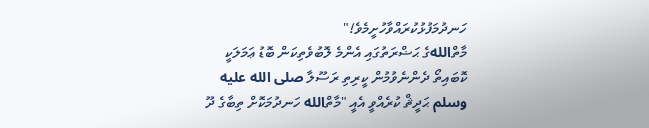ހަނދުމަފުޅުކުރައްވާހުށީމެވެ!"
މާތްاللهގެ ޙަޟްރަތުގައި އެންމެ ލޮބުވެތިކަން ބޮޑު ޢަމަލަކީ ކޮބައިތޯ ދެންނެވުމުން ކީރިތި ރަސޫލާ صلى الله عليه وسلم ޙަދީޘް ކުރެއްވީ އެއީ "މާތްالله ހަނދުމަކޮށް ތިބާގެ ދޫ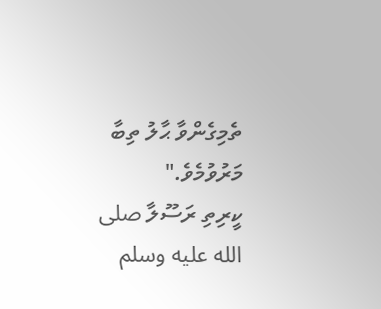ތެމިގެންވާ ޙާލު ތިބާ މަރުވުމެވެ."
ކީރިތި ރަސޫލާ صلى الله عليه وسلم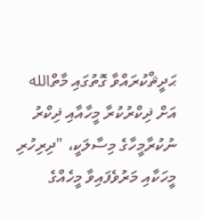ޙަދީޘްކުރައްވާ ގޮތުގައި މާތްالله އަށް ޛިކްރުކުރާ މީހާއާއި ޛިކްރު ނުކުރާމީހާގެ މިސާލަކީ، "ދިރިހުރި މީހަކާއި މަރުވެފައިވާ މީހެއްގެ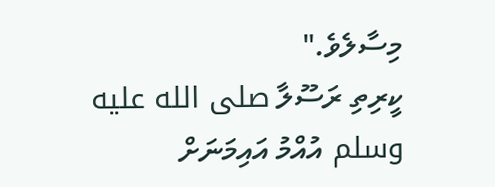މިސާލެވެ."
ކީރިތި ރަސޫލާ صلى الله عليه وسلم އުއްމު އައިމަނަށް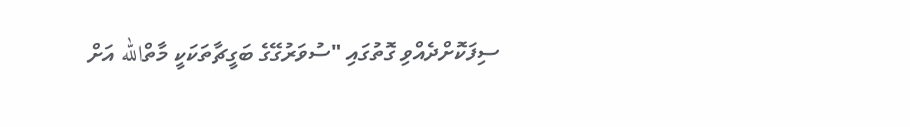ސިފަކޮށްދެއްވި ގޮތުގައި "ސުވަރުގޭގެ ބަގީޗާތަކަކީ މާތްالله އަށް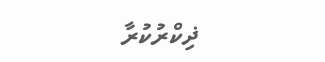ޛިކްރުކުރާ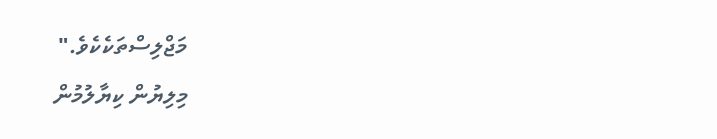މަޖްލިސްތަކެކެވެ."
މިލިޔުން ކިޔާލުމުން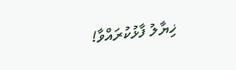ޚިޔާލު ފާޅުކުރައްވާ!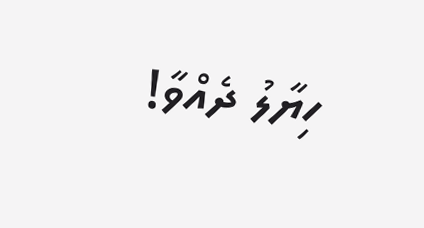ހިޔާލު ދެއްވާ!